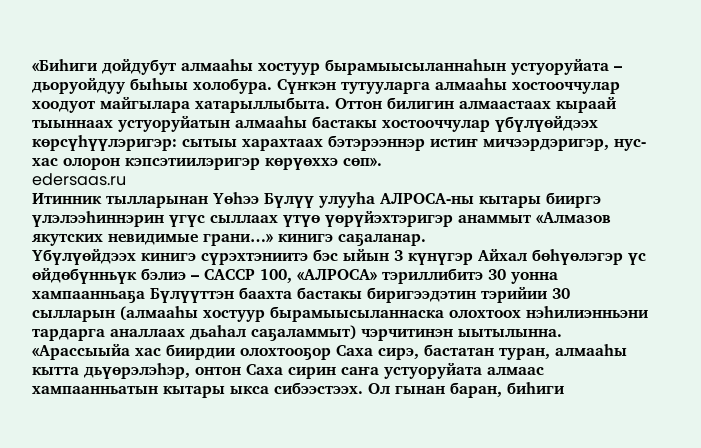«Биһиги дойдубут алмааһы хостуур бырамыысыланнаһын устуоруйата – дьоруойдуу быһыы холобура. Сүҥкэн тутууларга алмааһы хостооччулар хоодуот майгылара хатарыллыбыта. Оттон билигин алмаастаах кыраай тыыннаах устуоруйатын алмааһы бастакы хостооччулар үбүлүөйдээх көрсүһүүлэригэр: сытыы харахтаах бэтэрээннэр истиҥ мичээрдэригэр, нус-хас олорон кэпсэтиилэригэр көрүөххэ сөп».
edersaas.ru
Итинник тылларынан Үөһээ Бүлүү улууһа АЛРОСА-ны кытары бииргэ үлэлээһиннэрин үгүс сыллаах үтүө үөрүйэхтэригэр анаммыт «Алмазов якутских невидимые грани…» кинигэ саҕаланар.
Үбүлүөйдээх кинигэ сүрэхтэниитэ бэс ыйын 3 күнүгэр Айхал бөһүөлэгэр үс өйдөбүнньүк бэлиэ – САССР 100, «АЛРОСА» тэриллибитэ 30 уонна хампаанньаҕа Бүлүүттэн баахта бастакы биригээдэтин тэрийии 30 сылларын (алмааһы хостуур бырамыысыланнаска олохтоох нэһилиэнньэни тардарга аналлаах дьаһал саҕаламмыт) чэрчитинэн ыытылынна.
«Арассыыйа хас биирдии олохтооҕор Саха сирэ, бастатан туран, алмааһы кытта дьүөрэлэһэр, онтон Саха сирин саҥа устуоруйата алмаас хампаанньатын кытары ыкса сибээстээх. Ол гынан баран, биһиги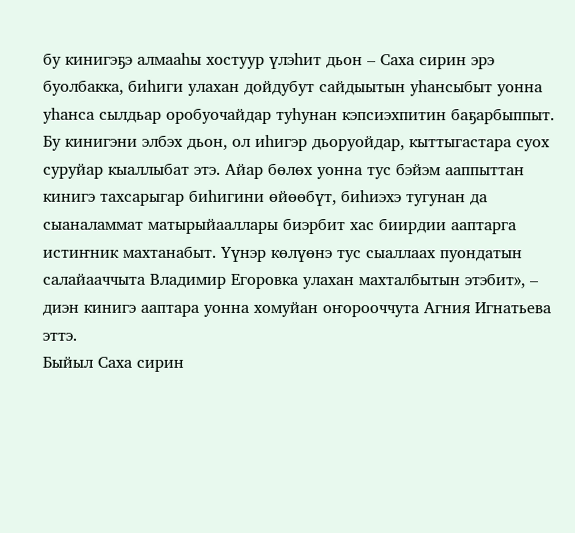бу кинигэҕэ алмааһы хостуур үлэһит дьон – Саха сирин эрэ буолбакка, биһиги улахан дойдубут сайдыытын уһансыбыт уонна уһанса сылдьар оробуочайдар туһунан кэпсиэхпитин баҕарбыппыт. Бу кинигэни элбэх дьон, ол иһигэр дьоруойдар, кыттыгастара суох суруйар кыаллыбат этэ. Айар бөлөх уонна тус бэйэм ааппыттан кинигэ тахсарыгар биһигини өйөөбүт, биһиэхэ тугунан да сыаналаммат матырыйааллары биэрбит хас биирдии ааптарга истиҥник махтанабыт. Үүнэр көлүөнэ тус сыаллаах пуондатын салайааччыта Владимир Егоровка улахан махталбытын этэбит», – диэн кинигэ ааптара уонна хомуйан оҥорооччута Агния Игнатьева эттэ.
Быйыл Саха сирин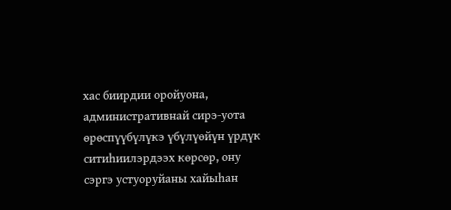хас биирдии оройуона, административнай сирэ-уота өрөспүүбүлүкэ үбүлүөйүн үрдүк ситиһиилэрдээх көрсөр, ону сэргэ устуоруйаны хайыһан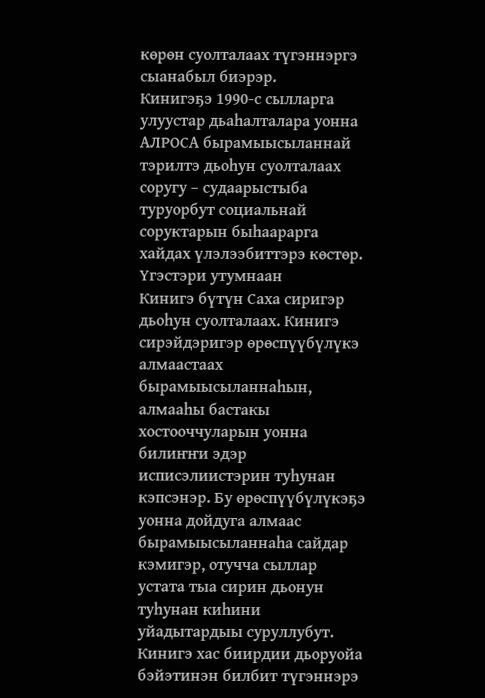көрөн суолталаах түгэннэргэ сыанабыл биэрэр.
Кинигэҕэ 1990-с сылларга улуустар дьаһалталара уонна АЛРОСА бырамыысыланнай тэрилтэ дьоһун суолталаах соругу – судаарыстыба туруорбут социальнай соруктарын быһаарарга хайдах үлэлээбиттэрэ көстөр.
Үгэстэри утумнаан
Кинигэ бүтүн Саха сиригэр дьоһун суолталаах. Кинигэ сирэйдэригэр өрөспүүбүлүкэ алмаастаах бырамыысыланнаһын, алмааһы бастакы хостооччуларын уонна билиҥҥи эдэр исписэлиистэрин туһунан кэпсэнэр. Бу өрөспүүбүлүкэҕэ уонна дойдуга алмаас бырамыысыланнаһа сайдар кэмигэр, отучча сыллар устата тыа сирин дьонун туһунан киһини уйадытардыы суруллубут. Кинигэ хас биирдии дьоруойа бэйэтинэн билбит түгэннэрэ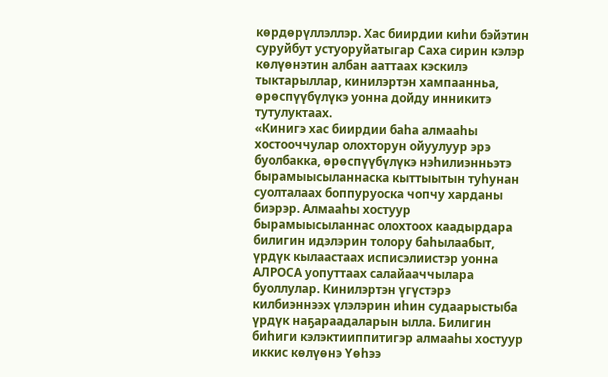көрдөрүллэллэр. Хас биирдии киһи бэйэтин суруйбут устуоруйатыгар Саха сирин кэлэр көлүөнэтин албан ааттаах кэскилэ тыктарыллар, кинилэртэн хампаанньа, өрөспүүбүлүкэ уонна дойду инникитэ тутулуктаах.
«Кинигэ хас биирдии баһа алмааһы хостооччулар олохторун ойуулуур эрэ буолбакка, өрөспүүбүлүкэ нэһилиэнньэтэ бырамыысыланнаска кыттыытын туһунан суолталаах боппуруоска чопчу харданы биэрэр. Алмааһы хостуур бырамыысыланнас олохтоох каадырдара билигин идэлэрин толору баһылаабыт, үрдүк кылаастаах исписэлиистэр уонна АЛРОСА уопуттаах салайааччылара буоллулар. Кинилэртэн үгүстэрэ килбиэннээх үлэлэрин иһин судаарыстыба үрдүк наҕараадаларын ылла. Билигин биһиги кэлэктииппитигэр алмааһы хостуур иккис көлүөнэ Үөһээ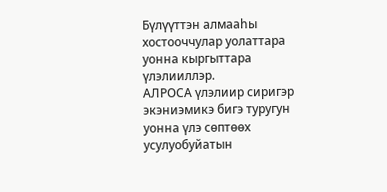Бүлүүттэн алмааһы хостооччулар уолаттара уонна кыргыттара үлэлииллэр.
АЛРОСА үлэлиир сиригэр экэниэмикэ бигэ туругун уонна үлэ сөптөөх усулуобуйатын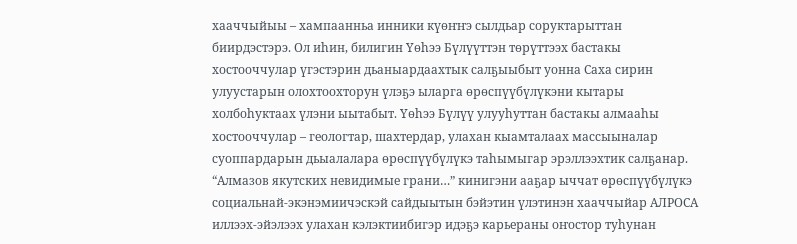хааччыйыы – хампаанньа инники күөҥҥэ сылдьар соруктарыттан биирдэстэрэ. Ол иһин, билигин Үөһээ Бүлүүттэн төрүттээх бастакы хостооччулар үгэстэрин дьаныардаахтык салҕыыбыт уонна Саха сирин улуустарын олохтоохторун үлэҕэ ыларга өрөспүүбүлүкэни кытары холбоһуктаах үлэни ыытабыт. Үөһээ Бүлүү улууһуттан бастакы алмааһы хостооччулар – геологтар, шахтердар, улахан кыамталаах массыыналар суоппардарын дьыалалара өрөспүүбүлүкэ таһымыгар эрэллээхтик салҕанар.
“Алмазов якутских невидимые грани…” кинигэни ааҕар ыччат өрөспүүбүлүкэ социальнай-экэнэмиичэскэй сайдыытын бэйэтин үлэтинэн хааччыйар АЛРОСА иллээх-эйэлээх улахан кэлэктиибигэр идэҕэ карьераны оҥостор туһунан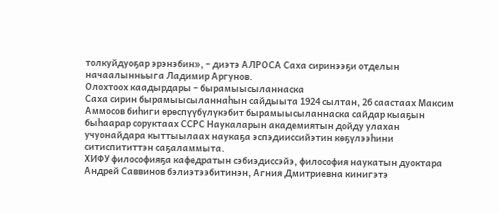толкуйдуоҕар эрэнэбин», – диэтэ АЛРОСА Саха сиринээҕи отделын начаалынньыга Ладимир Аргунов.
Олохтоох каадырдары – бырамыысыланнаска
Саха сирин бырамыысыланнаһын сайдыыта 1924 сылтан, 26 саастаах Максим Аммосов биһиги өрөспүүбүлүкэбит бырамыысыланнаска сайдар кыаҕын быһаарар соруктаах ССРС Наукаларын академиятын дойду улахан учуонайдара кыттыылаах наукаҕа эспэдииссийэтин көҕүлээһини ситиспититтэн саҕаламмыта.
ХИФУ философияҕа кафедратын сэбиэдиссэйэ, философия наукатын дуоктара Андрей Саввинов бэлиэтээбитинэн, Агния Дмитриевна кинигэтэ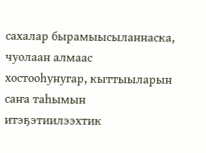сахалар бырамыысыланнаска, чуолаан алмаас хостооһунугар, кыттыыларын саҥа таһымын итэҕэтиилээхтик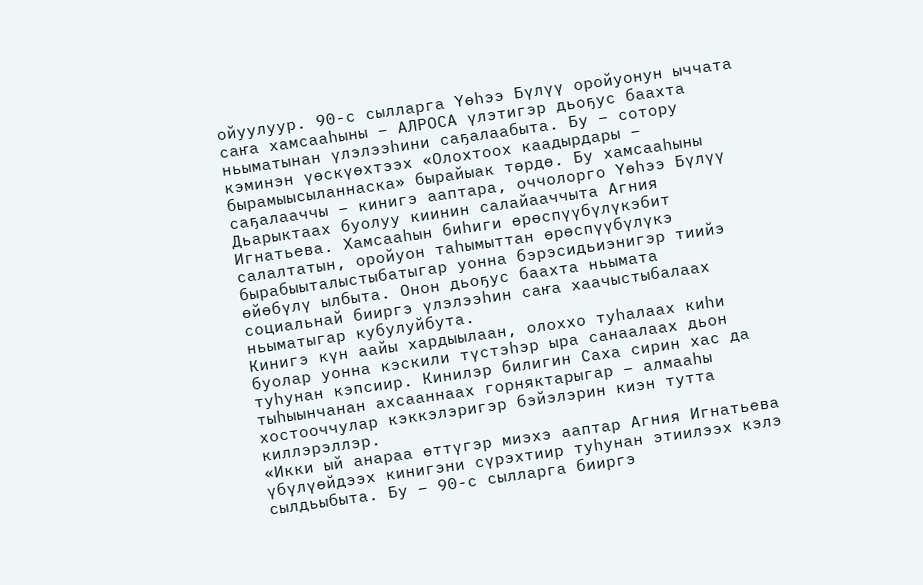ойуулуур. 90-с сылларга Үөһээ Бүлүү оройуонун ыччата саҥа хамсааһыны – АЛРОСА үлэтигэр дьоҕус баахта ньыматынан үлэлээһини саҕалаабыта. Бу – сотору кэминэн үөскүөхтээх «Олохтоох каадырдары – бырамыысыланнаска» бырайыак төрдө. Бу хамсааһыны саҕалааччы – кинигэ ааптара, оччолорго Үөһээ Бүлүү Дьарыктаах буолуу киинин салайааччыта Агния Игнатьева. Хамсааһын биһиги өрөспүүбүлүкэбит салалтатын, оройуон таһымыттан өрөспүүбүлүкэ бырабыыталыстыбатыгар уонна бэрэсидьиэнигэр тиийэ өйөбүлү ылбыта. Онон дьоҕус баахта ньымата социальнай бииргэ үлэлээһин саҥа хаачыстыбалаах ньыматыгар кубулуйбута.
Кинигэ күн аайы хардыылаан, олоххо туһалаах киһи буолар уонна кэскили түстэһэр ыра санаалаах дьон туһунан кэпсиир. Кинилэр билигин Саха сирин хас да тыһыынчанан ахсааннаах горняктарыгар – алмааһы хостооччулар кэккэлэригэр бэйэлэрин киэн тутта киллэрэллэр.
«Икки ый анараа өттүгэр миэхэ ааптар Агния Игнатьева үбүлүөйдээх кинигэни сүрэхтиир туһунан этиилээх кэлэ сылдьыбыта. Бу – 90-с сылларга бииргэ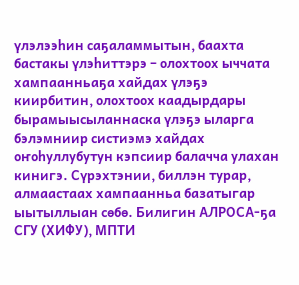үлэлээһин саҕаламмытын, баахта бастакы үлэһиттэрэ – олохтоох ыччата хампаанньаҕа хайдах үлэҕэ киирбитин, олохтоох каадырдары бырамыысыланнаска үлэҕэ ыларга бэлэмниир систиэмэ хайдах оҥоһуллубутун кэпсиир балачча улахан кинигэ. Сүрэхтэнии, биллэн турар, алмаастаах хампаанньа базатыгар ыытыллыан сөбө. Билигин АЛРОСА-ҕа СГУ (ХИФУ), МПТИ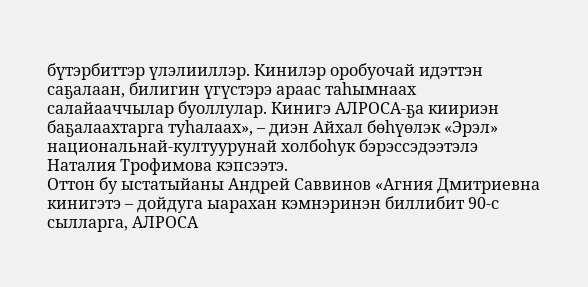бүтэрбиттэр үлэлииллэр. Кинилэр оробуочай идэттэн саҕалаан, билигин үгүстэрэ араас таһымнаах салайааччылар буоллулар. Кинигэ АЛРОСА-ҕа киириэн баҕалаахтарга туһалаах», – диэн Айхал бөһүөлэк «Эрэл» национальнай-култуурунай холбоһук бэрэссэдээтэлэ Наталия Трофимова кэпсээтэ.
Оттон бу ыстатыйаны Андрей Саввинов «Агния Дмитриевна кинигэтэ – дойдуга ыарахан кэмнэринэн биллибит 90-с сылларга, АЛРОСА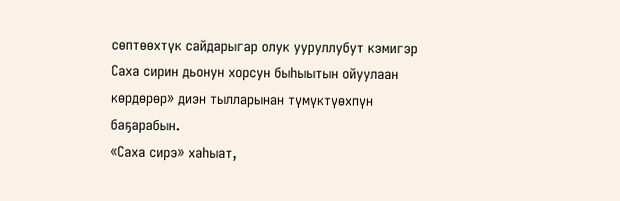сөптөөхтүк сайдарыгар олук ууруллубут кэмигэр Саха сирин дьонун хорсун быһыытын ойуулаан көрдөрөр» диэн тылларынан түмүктүөхпүн баҕарабын.
«Саха сирэ» хаһыат,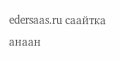edersaas.ru саайтка анаан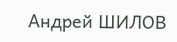Андрей ШИЛОВ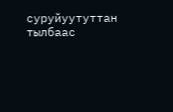суруйуутуттан тылбаас